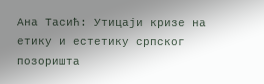Ана Тасић: Утицаји кризе на етику и естетику српског позоришта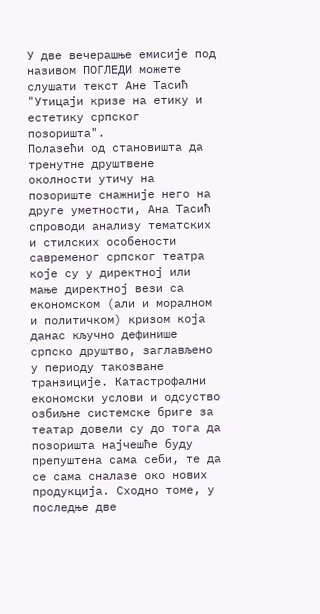У две вечерашње емисије под називом ПОГЛЕДИ можете слушати текст Ане Тасић "Утицаји кризе на етику и естетику српског позоришта".
Полазећи од становишта да тренутне друштвене околности утичу на позориште снажније него на друге уметности, Ана Тасић спроводи анализу тематских и стилских особености савременог српског театра које су у директној или мање директној вези са економском (али и моралном и политичком) кризом која данас кључно дефинише српско друштво, заглављено у периоду такозване транзиције. Катастрофални економски услови и одсуство озбиљне системске бриге за театар довели су до тога да позоришта најчешће буду препуштена сама себи, те да се сама сналазе око нових продукција. Сходно томе, у последње две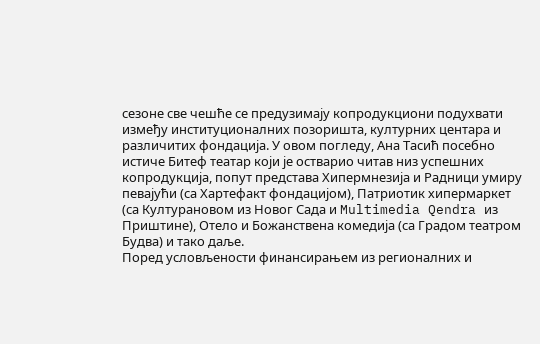сезоне све чешће се предузимају копродукциони подухвати између институционалних позоришта, културних центара и различитих фондација. У овом погледу, Ана Тасић посебно истиче Битеф театар који је остварио читав низ успешних копродукција, попут представа Хипермнезија и Радници умиру певајући (са Хартефакт фондацијом), Патриотик хипермаркет (са Културановом из Новог Сада и Multimedia Qendra из Приштине), Отело и Божанствена комедија (са Градом театром Будва) и тако даље.
Поред условљености финансирањем из регионалних и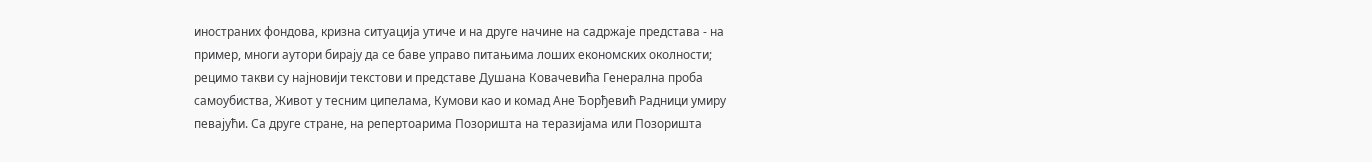иностраних фондова, кризна ситуација утиче и на друге начине на садржаје представа - на пример, многи аутори бирају да се баве управо питањима лоших економских околности; рецимо такви су најновији текстови и представе Душана Ковачевића Генерална проба самоубиства, Живот у тесним ципелама, Кумови као и комад Ане Ђорђевић Радници умиру певајући. Са друге стране, на репертоарима Позоришта на теразијама или Позоришта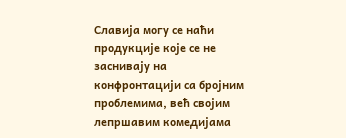Славија могу се наћи продукције које се не заснивају на конфронтацији са бројним проблемима, већ својим лепршавим комедијама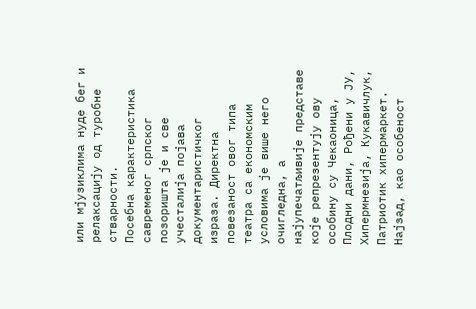или мјузиклима нуде бег и релаксацију од туробне стварности.
Посебна карактеристика савременог српског позоришта је и све учесталија појава документаристичког израза. Директна повезаност овог типа театра са економским условима је више него очигледна, а најупечатљивије представе које репрезентују ову особину су Чекаоница, Плодни дани, Рођени у ЈУ, Хипермнезија, Кукавичлук, Патриотик хипермаркет.
Најзад, као особеност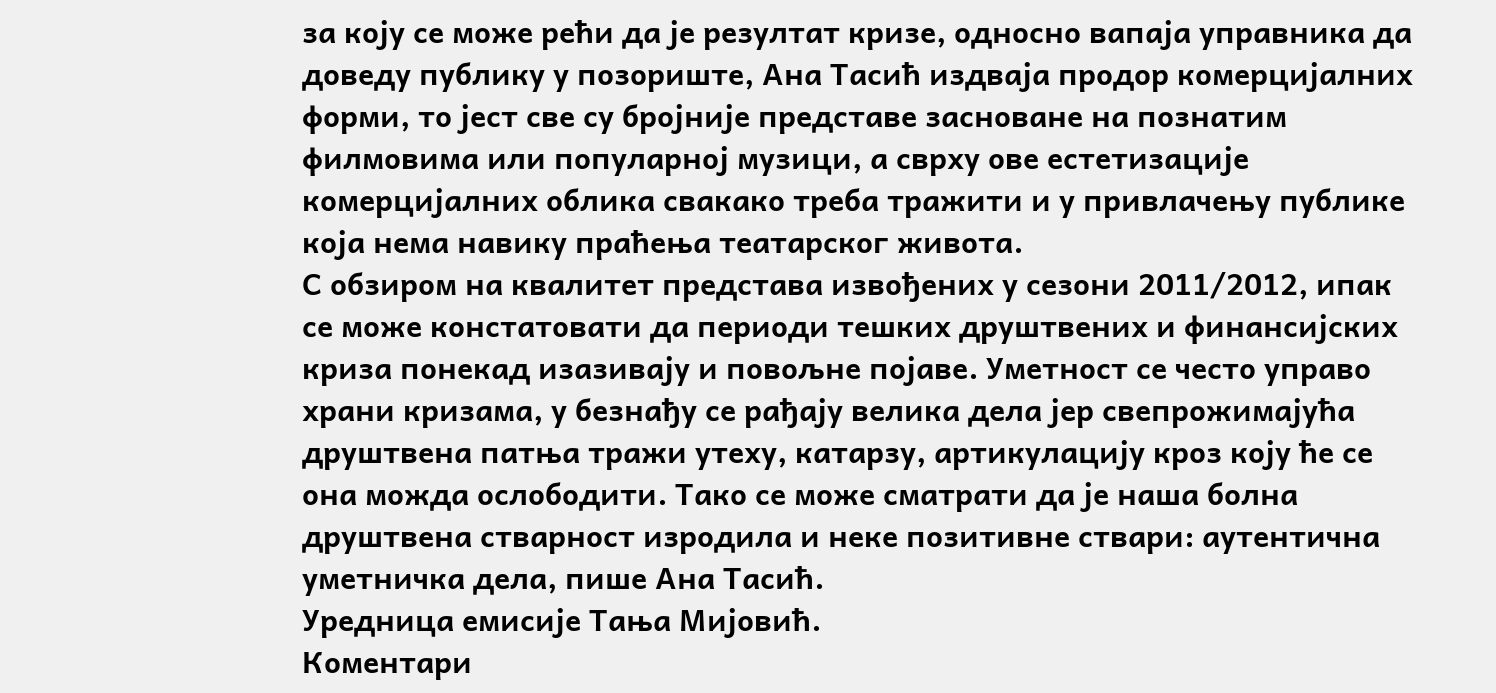за коју се може рећи да је резултат кризе, односно вапаја управника да доведу публику у позориште, Ана Тасић издваја продор комерцијалних форми, то јест све су бројније представе засноване на познатим филмовима или популарној музици, а сврху ове естетизације комерцијалних облика свакако треба тражити и у привлачењу публике која нема навику праћења театарског живота.
С обзиром на квалитет представа извођених у сезони 2011/2012, ипак се може констатовати да периоди тешких друштвених и финансијских криза понекад изазивају и повољне појаве. Уметност се често управо храни кризама, у безнађу се рађају велика дела јер свепрожимајућа друштвена патња тражи утеху, катарзу, артикулацију кроз коју ће се она можда ослободити. Тако се може сматрати да је наша болна друштвена стварност изродила и неке позитивне ствари: аутентична уметничка дела, пише Ана Тасић.
Уредница емисије Тања Мијовић.
Коментари